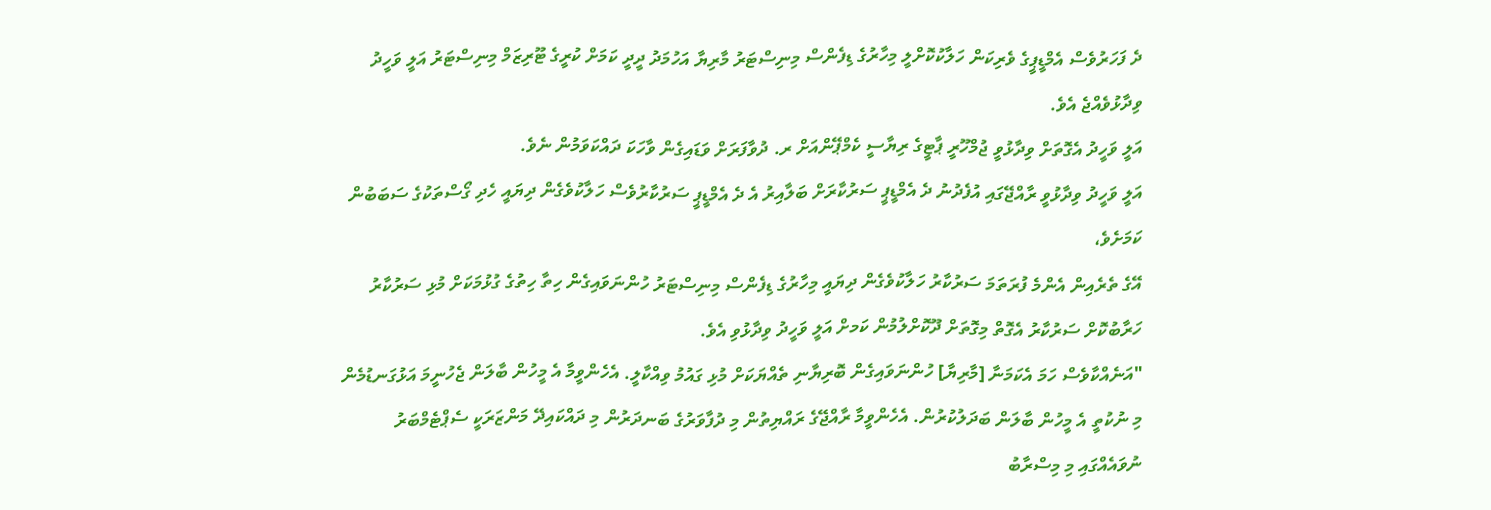ދެ ފަހަރުވެސް އެމްޑީޕީގެ ވެރިކަން ހަލާކުކޮށްލީ މިހާރުގެ ޑިފެންސް މިނިސްޓަރު މާރިޔާ އަހުމަދު ދީދީ ކަމަށް ކުރީގެ ޓޫރިޒަމް މިނިސްޓަރު އަލީ ވަހީދު ވިދާޅުވެއްޖެ އެވެ.
އަލީ ވަހީދު އެގޮތަށް ވިދާޅުވީ ޖުމްހޫރީ ޕާޓީގެ ރިޔާސީ ކެމްޕޭންއަށް ރ. ދުވާފަރަށް ވަޑައިގެން ވާހަކަ ދައްކަވަމުން ނެވެ.
އަލީ ވަހީދު ވިދާޅުވީ ރާއްޖޭގައި އުފެދުނު ދެ އެމްޑީޕީ ސަރުކާރަށް ބަލާއިރު އެ ދެ އެމްޑީޕީ ސަރުކާރުވެސް ހަލާކުވެގެން ދިޔައީ ހެދި ގޯސްތަކުގެ ސަބަބުން ކަމަށެވެ،
އޭގެ ތެރެއިން އެންމެ ފުރަތަމަ ސަރުކާރު ހަލާކުވެގެން ދިޔައީ މިހާރުގެ ޑިފެންސް މިނިސްޓަރު ހުންނަވައިގެން ހިތާ ހިތުގެ ގުޅުމަކަށް މުޅި ސަރުކާރު ހަރާބުކޮށް ސަރުކާރު އެގޮތް މިގޮތަށް ދޫކޮށްލުމުން ކަމށް އަލީ ވަހީދު ވިދާޅުވި އެވެ.
"އަނެއްކާވެސް ހަމަ އެކަމަނާ [މާރިޔާ] ހުންނަވައިގެން ބޮރިޔާނި ތެއްޔަކަށް މުޅި ގައުމު ވިއްކާލީ. އެހެންވީމާ އެ މީހުން ބާލަން ޖެހުނީމަ އަޅުގަނޑުމެން މި ނުކުތީ އެ މީހުން ބާލަން ބަދަލުކުރުން. އެހެންވީމާ ރާއްޖޭގެ ރައްޔިތުން މި ދުފާވަރުގެ ބަނދަރުން މި ދައްކައިދޭ މަންޒަރަކީ ސެޕްޓެމްބަރު ނުވައެއްގައި މި މިސްރާބު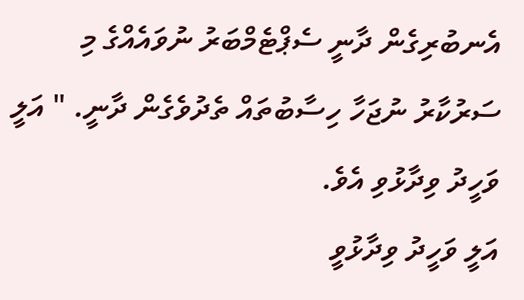އެނބުރިގެން ދާނީ ސެޕްޓެމްބަރު ނުވައެއްގެ މި ސަރުކާރު ނުޖަހާ ހިސާބުތައް ތެދުވެގެން ދާނީ. " އަލީ ވަހީދު ވިދާޅުވި އެވެ.
އަލީ ވަހީދު ވިދާޅުވީ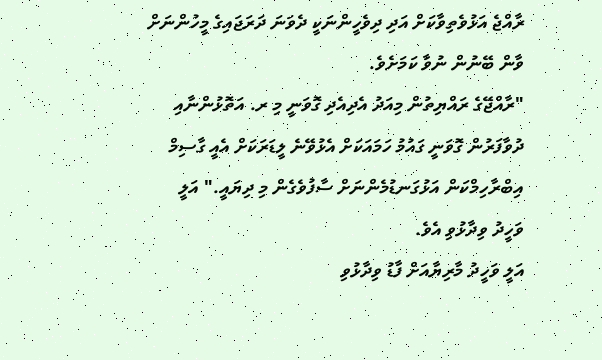ރާއްޖެ އަޅުވެތިވާކަށް އަދި ދިވެހީންނަކީ ދެވަނަ ދަރަޖައިގެ މީހުންނަށް ވާން ބޭނުން ނުވާ ކަމަށެވެ.
"ރާއްޖޭގެ ރައްޔިތުން މިއަދު އެދިއެދި ގޮވަނީ މި ރ. އަތޮޅުންނާއި ދުވާފަރުން ގޮވަނީ ގައުމު ހަމައަކަށް އެޅުވޭނެ ލީޑަރަކަށް އެއީ ގާސިމް އިބްރާހިމްކަން އަޅުގަނޑުމެންނަށް ސާފުވެގެން މި ދިޔައީ." އަލީ ވަހީދު ވިދާޅުވި އެވެ.
އަލީ ވަހީދު މާރިޔާއަށް ފާޑު ވިދާޅުވި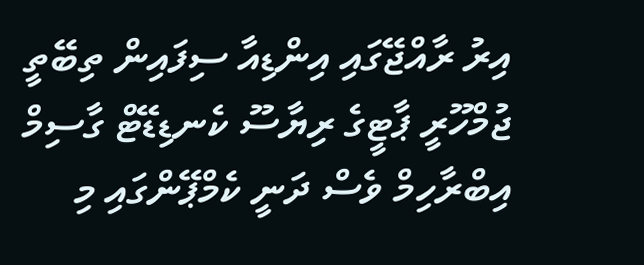އިރު ރާއްޖޭގައި އިންޑިއާ ސިފައިން ތިބޭތީ ޖުމްހޫރީ ޕާޓީގެ ރިޔާސޫ ކެނޑިޑޭޓް ގާސިމް އިބްރާހިމް ވެސް ދަނީ ކެމްޕޭންގައި މި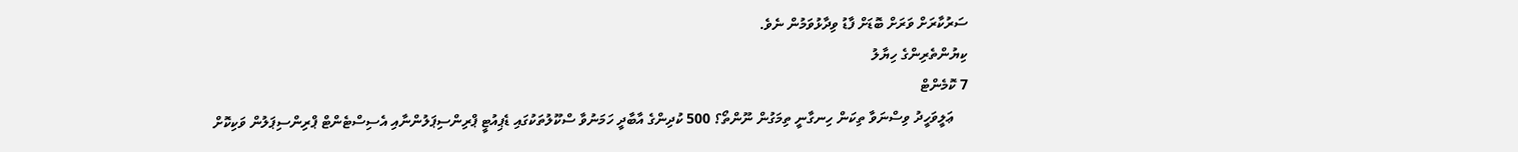ސަރުކާރަށް ވަރަށް ބޮޑަށް ފާޑު ވިދާޅުވަމުން ނެވެ.
ކިޔުންތެރިންގެ ހިޔާލު
7 ކޮމެންޓް
    ޢަލީވަހީދު ވިސްނަވާ ތިކަން ހިނގާނީ ތިމަގުން ނޫންތޯ؟ 500 ކުދިންގެ އާބާދީ ހަމަނުވާ ސްކޫލުތަކުގައި ޑެޕިއުޓީ ޕްރިންސިޕަލުންނާއި އެސިސްޓެންޓް ޕްރިންސިޕަލުން ވަކިކޮށް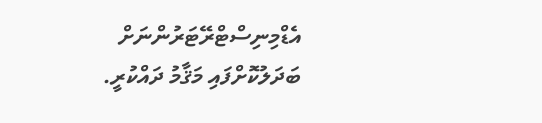އެޑްމިނިސްޓްރޭޓަރުންނަށް ބަދަލުކޮށްފައި މަޤާމު ދައްކުރީ.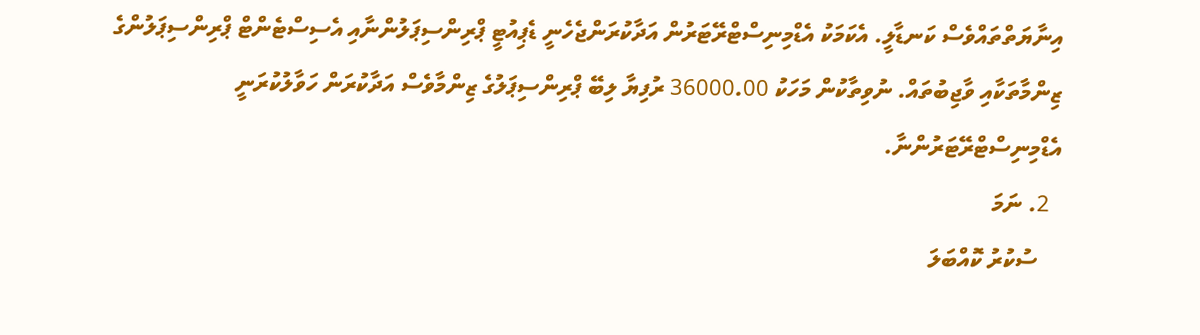އިނާޔަތްތައްވެސް ކަނޑާލީ. އެކަމަކު އެޑްމިނިސްޓްރޭޓަރުން އަދާކުރަންޖެހެނީ ޑެޕިއުޓީ ޕްރިންސިޕަލުންނާއި އެސިސްޓެންޓް ޕްރިންސިޕަލުންގެ ޒިންމާތަކާއި ވާޖިބުތައް. ނުވިތާކުން މަހަކު 36000.00 ރުފިޔާ ލިބޭ ޕްރިންސިޕަލުގެ ޒިންމާވެސް އަދާކުރަން ހަވާލުކުރަނީ އެޑްމިނިސްޓްރޭޓަރުންނާ.
  2. ނަމަ
    ސުކުރު ކޮއްބަލަ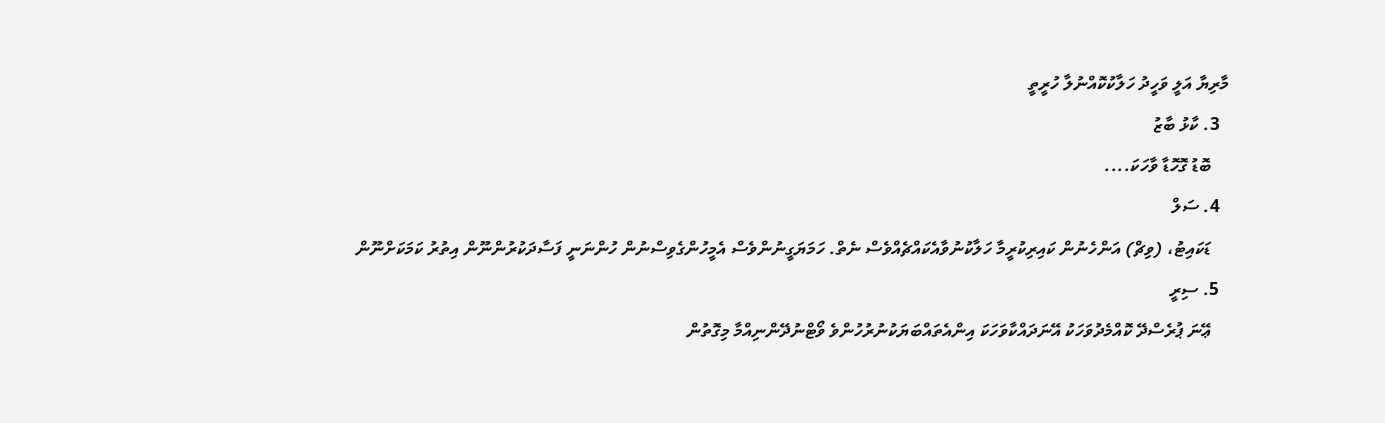މާރިޔާ އަލީ ވަހީދު ހަލާކުކޮއްނުލާ ހުރީތީ
  3. ކާޅު ބާޒު
    ބޮޑު ގޮހޮޑާ ވާހަކަ....
  4. ސަލް
    ޑަކައިޓު، (ވިޗް) އަންހެނުން ކައިރިކުރީމާ ހަލާކުނުވާއެކައްޗެއްވެސް ނެތް. ހަމަޔަގީނުންވެސް އެމީހުންގެވިސްނުން ހުންނަނީ ފަސާދަކުރުންނޫން އިތުރު ކަމަކަށްނޫން
  5. ސިރީ
    ޢޭނަ ޕުރެސްދޭ ކޮއްމެދުވަހަކު އޭނަދައްކާވަހަކަ އިންއެތައްބަޔަކުނުރުހުންވެ ވޯޓްނުދޭންނިއްމާ މިގޮތުން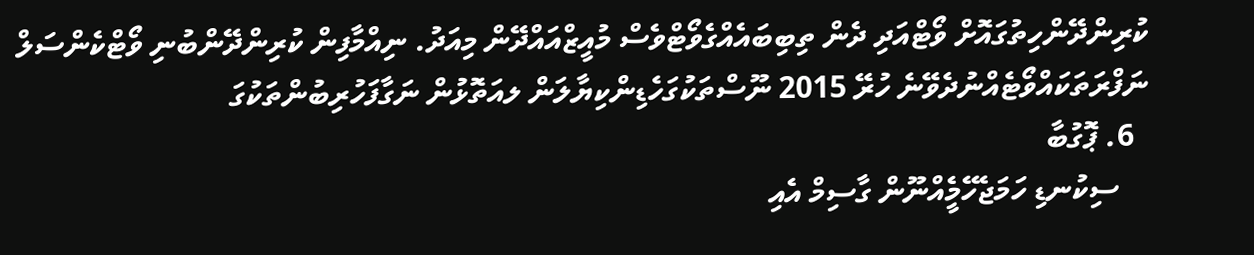ކުރިންދޭންހިތުގައޮށް ވޯޓްއަދި ދެން ތިބިބައެއްގެވޯޓްވެސް މުއީޒްއައްދޭން މިއަދު. ނިއްމާފިން ކުރިންދޭންބުނި ވޯޓްކެންސަލް ނަފްރަތަކައްވޯޓެއްނުދެވޭނެ ހުރޭ 2015 ނޫސްތަކުގަހެޑިންކިޔާލަން ލއަތޮޅުން ނަގާފަހުރިބުންތަކުގަ
  6. ޕޮގުބާ
    ސިކުނޑި ހަމަޖެހޭމީެއްނޫން ގާސިމް އެއި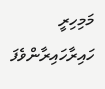މަމިހިރީ ހައިރާހައިރާންވެފަ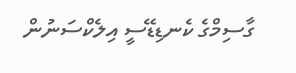ގާސިމްގެ ކެނޑިޑޭސީ އިލެކްސަނުން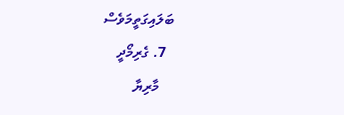ބަލައިގަތީމަވެސް
  7. ގެރިމޯދީ
    މާރިޔާ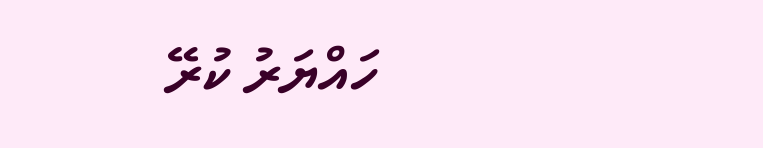ހައްޔަރު ކުރޭ